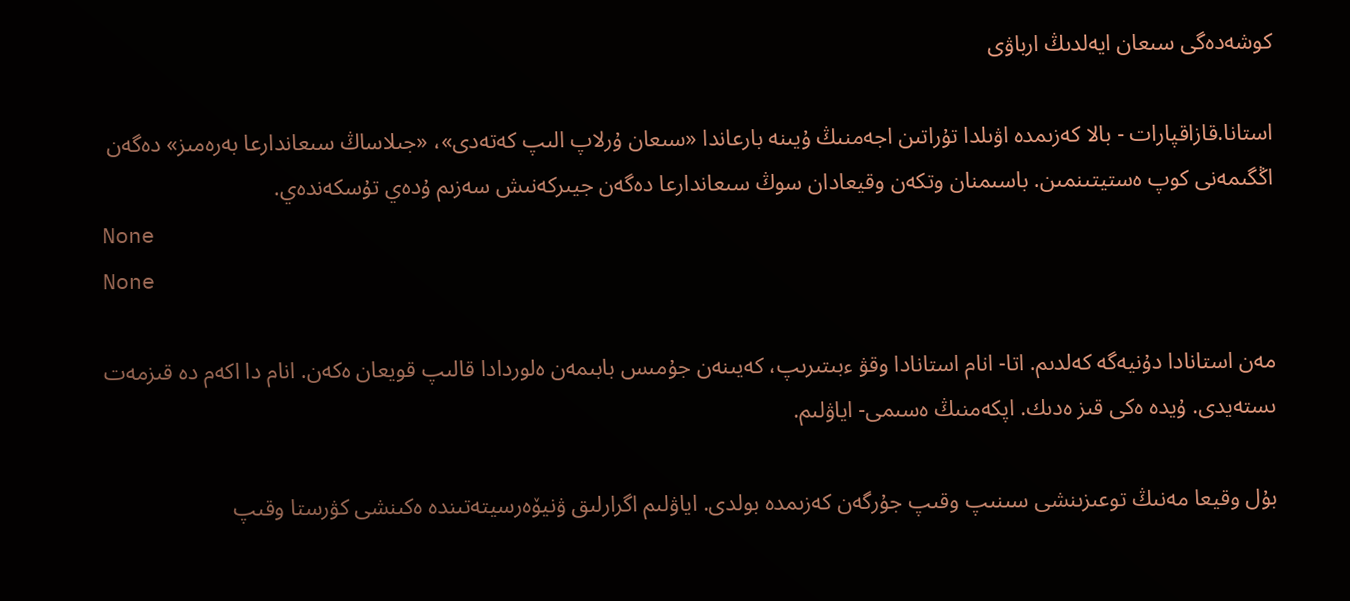كوشەدەگى سىعان ايەلدىڭ ارباۋى

استانا.قازاقپارات - بالا كەزىمدە اۋىلدا تۇراتىن اجەمنىڭ ۇيىنە بارعاندا «سىعان ۇرلاپ الىپ كەتەدى»، «جىلاساڭ سىعاندارعا بەرەمىز» دەگەن اڭگىمەنى كوپ ەستيتىنمىن. باسىمنان وتكەن وقيعادان سوڭ سىعاندارعا دەگەن جيىركەنىش سەزىم ۇدەي تۇسكەندەي.
None
None

مەن استانادا دۇنيەگە كەلدىم. اتا- انام استانادا وقۋ ءبىتىرىپ، كەيىنەن جۇمىس بابىمەن ەلوردادا قالىپ قويعان ەكەن. انام دا اكەم دە قىزمەت ىستەيدى. ۇيدە ەكى قىز ەدىك. اپكەمنىڭ ەسىمى- اياۋلىم.

بۇل وقيعا مەنىڭ توعىزىنشى سىنىپ وقىپ جۇرگەن كەزىمدە بولدى. اياۋلىم اگرارلىق ۋنيۆەرسيتەتىندە ەكىنشى كۋرستا وقىپ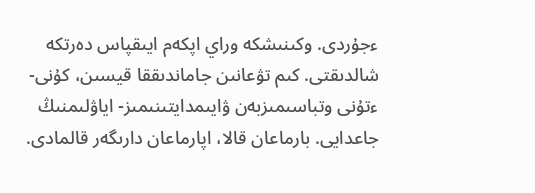ءجۇردى. وكىنىشكە وراي اپكەم ايىقپاس دەرتكە شالدىقتى. كىم تۋعانىن جاماندىققا قيسىن، كۇنى- ءتۇنى وتباسىمىزبەن ۋايىمدايتىنىمىز- اياۋلىمنىڭ جاعدايى. بارماعان قالا، اپارماعان دارىگەر قالمادى.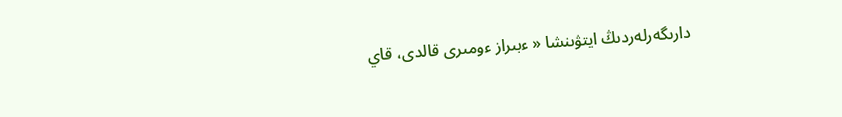دارىگەرلەردىڭ ايتۋىنشا « ءبىراز ءومىرى قالدى، قاي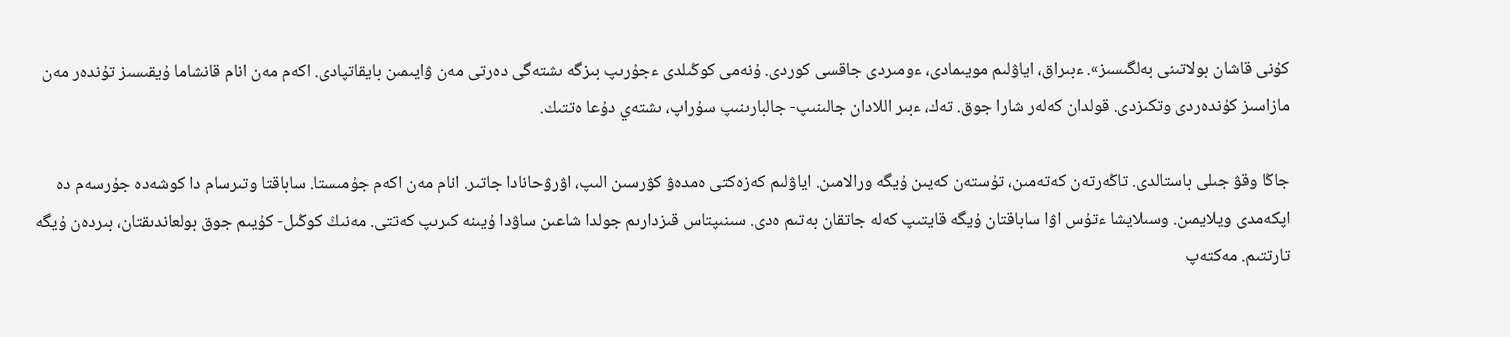كۇنى قاشان بولاتىنى بەلگىسىز». ءبىراق، اياۋلىم مويىمادى، ءومىردى جاقسى كوردى. ۇنەمى كوڭىلدى ءجۇرىپ بىزگە ىشتەگى دەرتى مەن ۋايىمىن بايقاتپادى. اكەم مەن انام قانشاما ۇيقىسىز تۇندەر مەن مازاسىز كۇندەردى وتكىزدى. قولدان كەلەر شارا جوق. تەك، ءبىر اللادان جالىنىپ- جالبارىنىپ سۇراپ، ىشتەي دۇعا ەتتىك.

جاڭا وقۋ جىلى باستالدى. تاڭەرتەن كەتەمىن، تۇستەن كەيىن ۇيگە ورالامىن. اياۋلىم كەزەكتى ەمدەۋ كۋرسىن الىپ، اۋرۋحانادا جاتىر. انام مەن اكەم جۇمىستا. ساباقتا وتىرسام دا كوشەدە جۇرسەم دە اپكەمدى ويلايمىن. وسىلايشا ءتۇس اۋا ساباقتان ۇيگە قايتىپ كەلە جاتقان بەتىم ەدى. سىنىپتاس قىزدارىم جولدا شاعىن ساۋدا ۇيىنە كىرىپ كەتتى. مەنىڭ كوڭىل- كۇيىم جوق بولعاندىقتان، بىردەن ۇيگە تارتتىم. مەكتەپ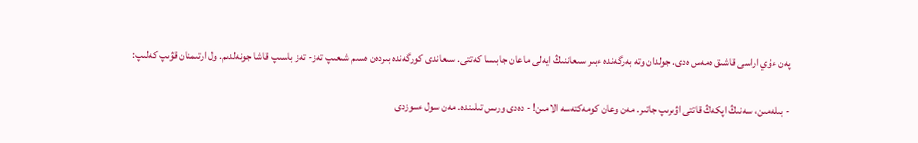پەن ءۇي اراسى قاشىق ەمەس ەدى. جولدان وتە بەرگەندە ءبىر سىعاننىڭ ايەلى ماعان جابىسا كەتتى. سىعاندى كورگەندە بىردەن ەسىم شىعىپ تەز- تەز باسىپ قاشا جونەلدىم. ول ارتىمنان قۋىپ كەلىپ:

- بىلەمىن، سەنىڭ اپكەڭ قاتتى اۋىرىپ جاتىر. مەن وعان كومەكتەسە الامىن! - دەدى ورىس تىلىندە. مەن سول ءسوزدى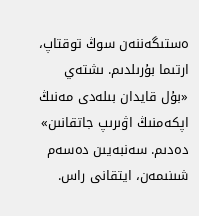ەستىگەننەن سوڭ توقتاپ، ارتىما بۇرىلدىم. ىشتەي «بۇل قايدان بىلەدى مەنىڭ اپكەمنىڭ اۋىرىپ جاتقانىن» دەدىم. سەنبەيىن دەسەم شىنىمەن، ايتقانى راس.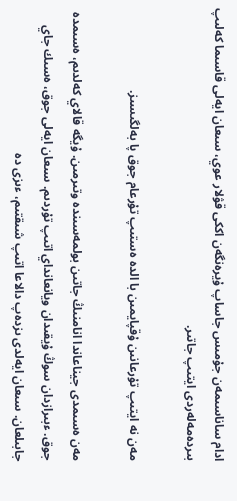ادام ساناسىمەن جۇمىس جاساپ ۇيرەنگەن اككى قۋلار عوي، سىعان ايەلى قاسىما كەلىپ بىردەمەلەردى ايتىپ جاتىر.

مەن نە ايتىپ تۇرعانىن ۇقپايمىن با الدە ەستىپ تۇرعام جوق پا بەلگىسىز.

مەن ەسىمدى جيناعاندا انامنىڭ جاتىن بولمەسىندە وتىرمىن. ۇيگە قالاي كەلدىم، ەسىمدە جوق. ءبىرازدان سوڭ ۇيقىدان ويانعانداي اتىپ تۇردىم. سىعان ايەلى جوق، ەسىك جاي جابىلعان. سىعان ايەلدى ىزدەپ دالاعا اتىپ شىقتىم، ءىزى دە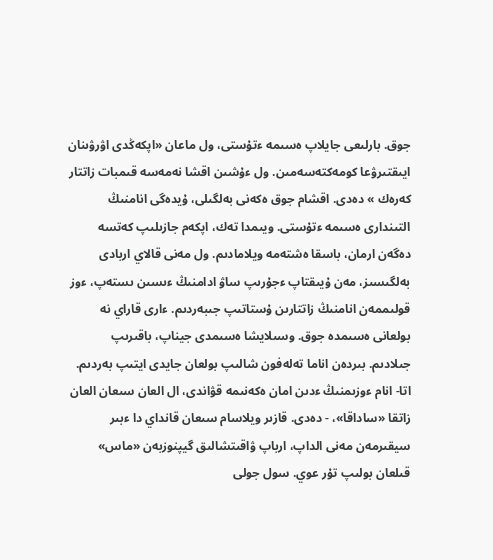جوق. بارلىعى جايلاپ ەسىمە ءتۇستى، ول ماعان «اپكەڭدى اۋرۋىنان ايىقتىرۋعا كومەكتەسەمىن. ول ءۇشىن اقشا نەمەسە قىمبات زاتتار كەرەك » دەدى. اقشام جوق ەكەنى بەلگىلى، ۇيدەگى انامنىڭ التىندارى ەسىمە ءتۇستى. ويىمدا تەك، اپكەم جازىلىپ كەتسە دەگەن ارمان، باسقا ەشتەمە ويلامادىم. ول مەنى قالاي اربادى بەلگىسىز، مەن ۇيىقتاپ ءجۇرىپ ساۋ ادامنىڭ ءىسىن ىستەپ، ءوز قولىممەن انامنىڭ زاتتارىن ۇستاتىپ جىبەردىم. ءارى قاراي نە بولعانى ەسىمدە جوق. وسىلايشا ەسىمدى جيناپ، باقىرىپ جىلادىم. بىردەن اناما تەلەفون شالىپ بولعان جايدى ايتىپ بەردىم. اتا- انام ءوزىمنىڭ ءدىن امان ەكەنىمە قۋاندى، ال العان سىعان العان زاتقا «ساداقا»، - دەدى. قازىر ويلاسام سىعان قانداي دا ءبىر سيقىرمەن مەنى الداپ، ارباپ ۋاقىتشالىق گيپنوزبەن «ماس» قىلعان بولىپ تۇر عوي. سول جولى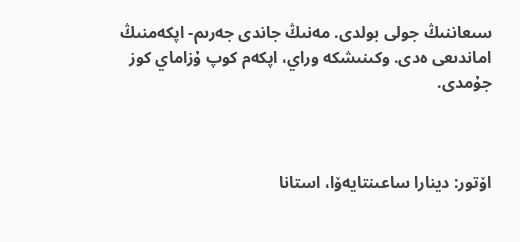سىعاننىڭ جولى بولدى. مەنىڭ جاندى جەرىم- اپكەمنىڭ اماندىعى ەدى. وكىنىشكە وراي، اپكەم كوپ ۇزاماي كوز جۇمدى.



اۆتور: دينارا ساعىنتايەۆا، استانا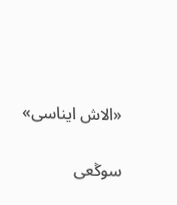«الاش ايناسى»

سوڭعى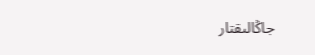جاڭالىقتار